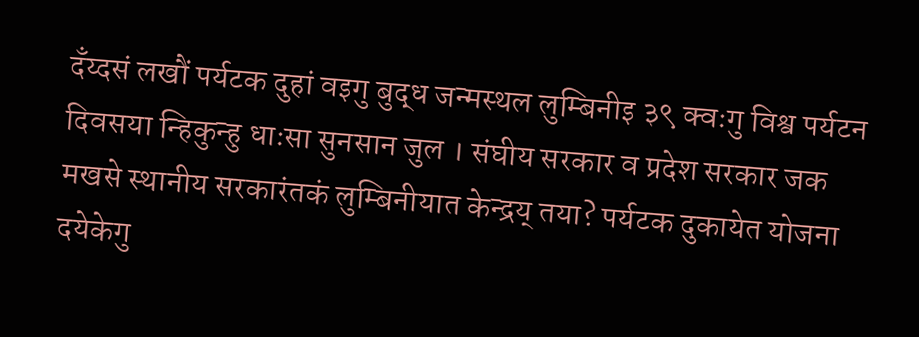दँय्दसं लखौं पर्यटक दुहां वइगु बुद्ध जन्मस्थल लुम्बिनीइ ३९ क्वःगु विश्व पर्यटन दिवसया न्हिकुन्हु धाःसा सुनसान जुल । संघीय सरकार व प्रदेश सरकार जक मखसे स्थानीय सरकारंतकं लुम्बिनीयात केन्द्रय् तया? पर्यटक दुकायेत योजना दयेकेगु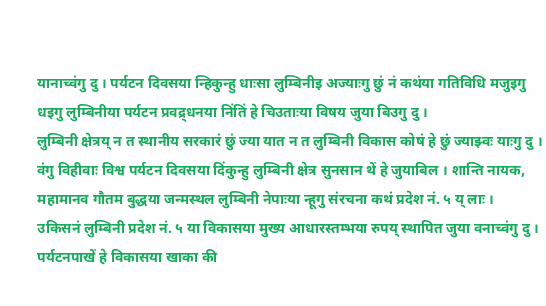यानाच्वंगु दु । पर्यटन दिवसया न्हिकुन्हु धाःसा लुम्बिनीइ अज्याःगु छुं नं कथंया गतिविधि मजुइगु धइगु लुम्बिनीया पर्यटन प्रवद्र्धनया निंतिं हे चिउताःया विषय जुया बिउगु दु ।
लुम्बिनी क्षेत्रय् न त स्थानीय सरकारं छुं ज्या यात न त लुम्बिनी विकास कोषं हे छुं ज्याझ्वः याःगु दु । वंगु विहीवाः विश्व पर्यटन दिवसया दिंकुन्हु लुम्बिनी क्षेत्र सुनसान थें हे जुयाबिल । शान्ति नायक, महामानव गौतम बुद्धया जन्मस्थल लुम्बिनी नेपाःया न्हूगु संरचना कथं प्रदेश नं. ५ य् लाः ।
उकिसनं लुम्बिनी प्रदेश नं. ५ या विकासया मुख्य आधारस्तम्भया रुपय् स्थापित जुया वनाच्वंगु दु । पर्यटनपाखें हे विकासया खाका की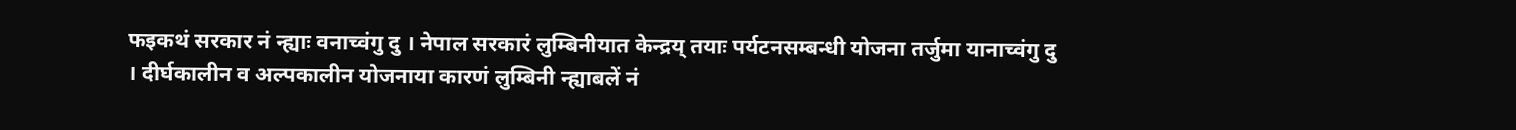फइकथं सरकार नं न्ह्याः वनाच्वंगु दु । नेपाल सरकारं लुम्बिनीयात केन्द्रय् तयाः पर्यटनसम्बन्धी योजना तर्जुमा यानाच्वंगु दु । दीर्घकालीन व अल्पकालीन योजनाया कारणं लुम्बिनी न्ह्याबलें नं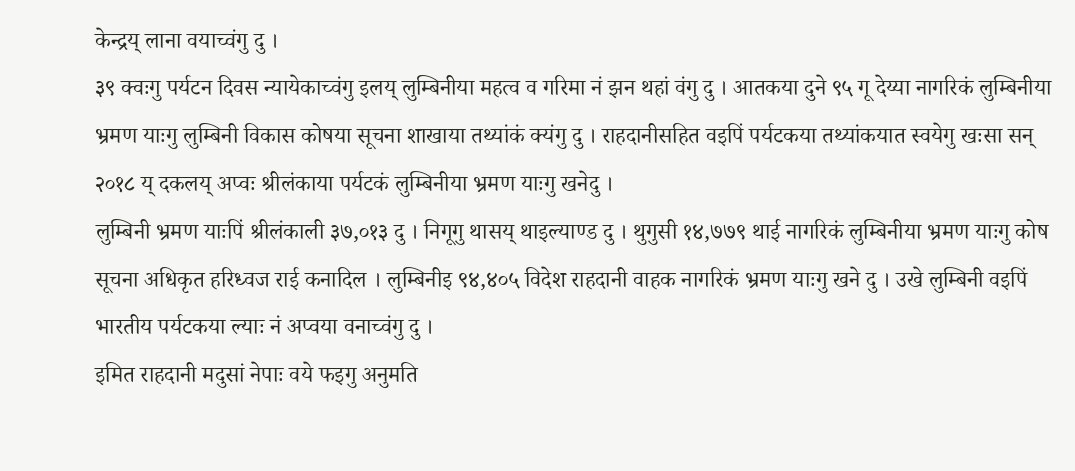केन्द्रय् लाना वयाच्वंगु दु ।
३९ क्वःगु पर्यटन दिवस न्यायेकाच्वंगु इलय् लुम्बिनीया महत्व व गरिमा नं झन थहां वंगु दु । आतकया दुने ९५ गू देय्या नागरिकं लुम्बिनीया भ्रमण याःगु लुम्बिनी विकास कोषया सूचना शाखाया तथ्यांकं क्यंगु दु । राहदानीसहित वइपिं पर्यटकया तथ्यांकयात स्वयेगु खःसा सन् २०१८ य् दकलय् अप्वः श्रीलंकाया पर्यटकं लुम्बिनीया भ्रमण याःगु खनेदु ।
लुम्बिनी भ्रमण याःपिं श्रीलंकाली ३७,०१३ दु । निगूगु थासय् थाइल्याण्ड दु । थुगुसी १४,७७९ थाई नागरिकं लुम्बिनीया भ्रमण याःगु कोष सूचना अधिकृत हरिध्वज राई कनादिल । लुम्बिनीइ ९४,४०५ विदेश राहदानी वाहक नागरिकं भ्रमण याःगु खने दु । उखे लुम्बिनी वइपिं भारतीय पर्यटकया ल्याः नं अप्वया वनाच्वंगु दु ।
इमित राहदानी मदुसां नेपाः वये फइगु अनुमति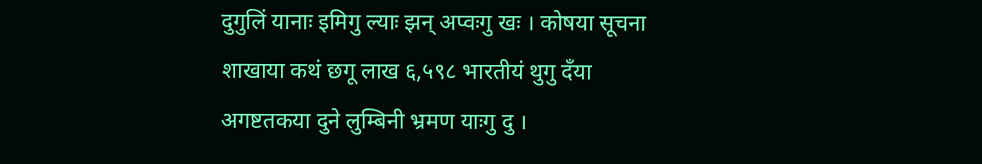दुगुलिं यानाः इमिगु ल्याः झन् अप्वःगु खः । कोषया सूचना शाखाया कथं छगू लाख ६,५९८ भारतीयं थुगु दँया अगष्टतकया दुने लुम्बिनी भ्रमण याःगु दु ।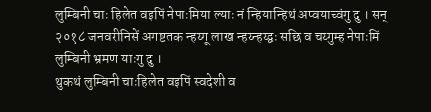लुम्बिनी चाः हिलेत वइपिं नेपाःमिया ल्याः नं न्हियान्हिथं अप्वयाच्वंगु दु । सन् २०१८ जनवरीनिसें अगष्टतक न्हय्गू लाख न्हय्न्हय्द्वः सछि व चय्गुम्ह नेपाःमिं लुम्बिनी भ्रमण याःगु दु ।
थुकथं लुम्बिनी चाःहिलेत वइपिं स्वदेशी व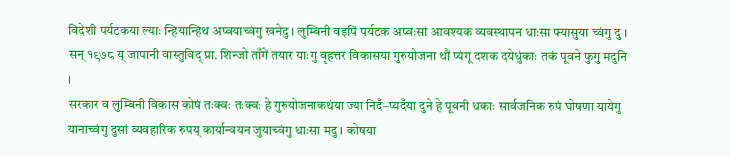विदेशी पर्यटकया ल्याः न्हियान्हिथ अप्वयाच्वंगु खनेदु । लुम्बिनी वइपिं पर्यटक अप्वःसां आवश्यक व्यवस्थापन धाःसा फ्यासुया च्वंगु दु । सन् १९७८ य् जापानी वास्तुविद् प्रा. शिन्जो ताँगें तयार याःगु वृहत्तर विकासया गुरुयोजना थौं प्यंगू दशक दयेधुंकाः तकं पूवने फुगु मदुनि ।
सरकार व लुम्बिनी विकास कोषं तःक्वः तःक्वः हे गुरुयोजनाकथंया ज्या निदँ–प्यदँया दुने हे पूवनी धकाः सार्वजनिक रुपं घोषणा यायेगु यानाच्वंगु दुसां व्यवहारिक रुपय् कार्यान्वयन जुयाच्वंगु धाःसा मदु । कोषया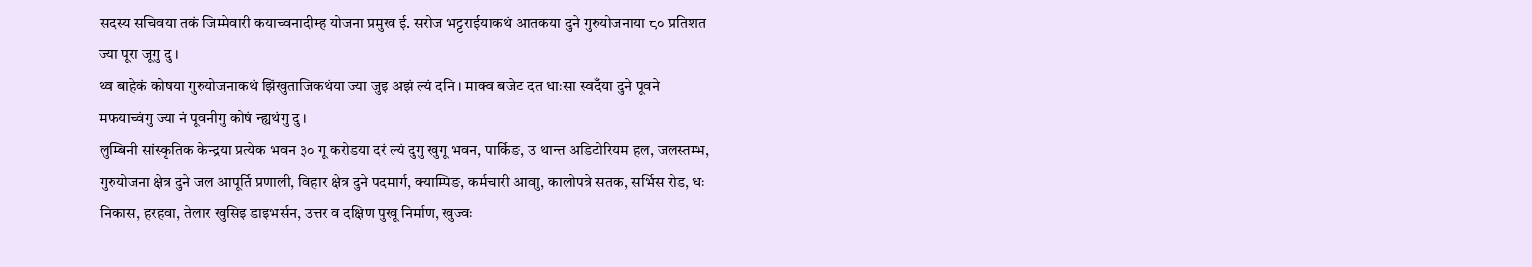सदस्य सचिवया तकं जिम्मेवारी कयाच्वनादीम्ह योजना प्रमुख ई. सरोज भट्टराईयाकथं आतकया दुने गुरुयोजनाया ८० प्रतिशत ज्या पूरा जूगु दु ।
थ्व बाहेकं कोषया गुरुयोजनाकथं झिंखुताजिकथंया ज्या जुइ अझं ल्यं दनि । माक्व बजेट दत धाःसा स्वदँया दुने पूवने मफयाच्वंगु ज्या नं पूवनीगु कोषं न्ह्यथंगु दु ।
लुम्बिनी सांस्कृतिक केन्द्रया प्रत्येक भवन ३० गू करोडया दरं ल्यं दुगु खुगू भवन, पार्किङ, उ थान्त अडिटोरियम हल, जलस्तम्भ, गुरुयोजना क्षेत्र दुने जल आपूर्ति प्रणाली, विहार क्षेत्र दुने पदमार्ग, क्याम्पिङ, कर्मचारी आवाु, कालोपत्रे सतक, सर्भिस रोड, धः निकास, हरहवा, तेलार खुसिइ डाइभर्सन, उत्तर व दक्षिण पुखू निर्माण, खुज्वः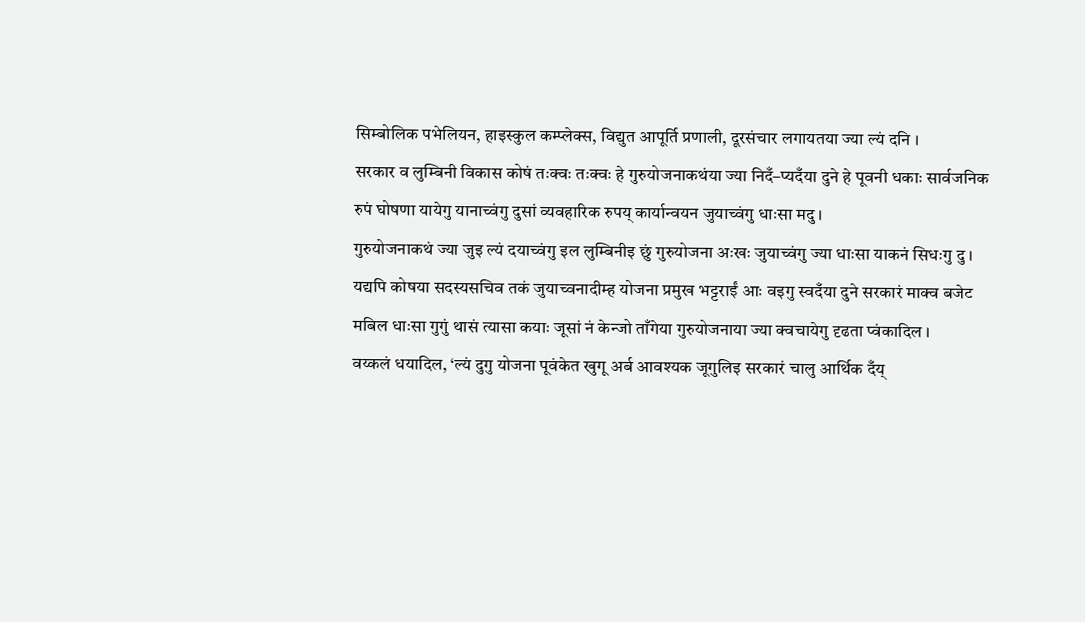सिम्बोलिक पभेलियन, हाइस्कुल कम्प्लेक्स, विद्युत आपूर्ति प्रणाली, दूरसंचार लगायतया ज्या ल्यं दनि ।
सरकार व लुम्बिनी विकास कोषं तःक्वः तःक्वः हे गुरुयोजनाकथंया ज्या निदँ–प्यदँया दुने हे पूवनी धकाः सार्वजनिक रुपं घोषणा यायेगु यानाच्वंगु दुसां व्यवहारिक रुपय् कार्यान्वयन जुयाच्वंगु धाःसा मदु ।
गुरुयोजनाकथं ज्या जुइ ल्यं दयाच्वंगु इल लुम्बिनीइ छुं गुरुयोजना अःखः जुयाच्वंगु ज्या धाःसा याकनं सिधःगु दु । यद्यपि कोषया सदस्यसचिव तकं जुयाच्वनादीम्ह योजना प्रमुख भट्टराईं आः वइगु स्वदँया दुने सरकारं माक्व बजेट मबिल धाःसा गुगुं थासं त्यासा कयाः जूसां नं केन्जो ताँगेया गुरुयोजनाया ज्या क्वचायेगु दृढता प्वंकादिल ।
वय्कलं धयादिल, ‘ल्यं दुगु योजना पूवंकेत खुगू अर्ब आवश्यक जूगुलिइ सरकारं चालु आर्थिक दँय्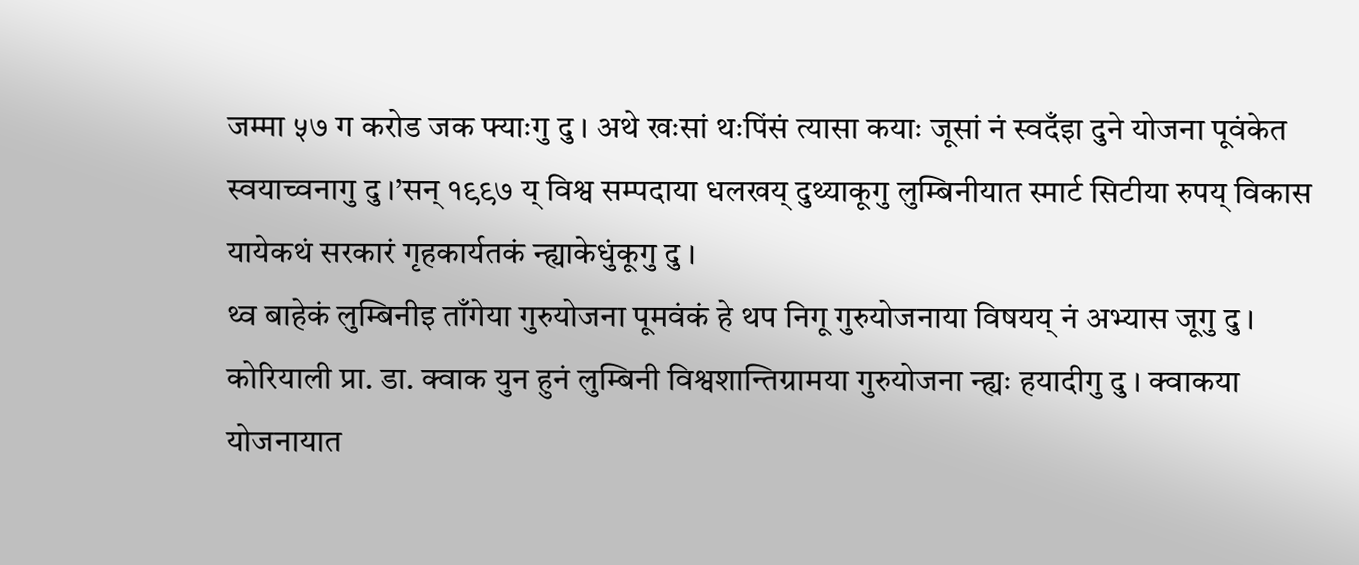जम्मा ५७ ग करोड जक फ्याःगु दु । अथे खःसां थःपिंसं त्यासा कयाः जूसां नं स्वदँइा दुने योजना पूवंकेत स्वयाच्वनागु दु ।’सन् १९९७ य् विश्व सम्पदाया धलखय् दुथ्याकूगु लुम्बिनीयात स्मार्ट सिटीया रुपय् विकास यायेकथं सरकारं गृहकार्यतकं न्ह्याकेधुंकूगु दु ।
थ्व बाहेकं लुम्बिनीइ ताँगेया गुरुयोजना पूमवंकं हे थप निगू गुरुयोजनाया विषयय् नं अभ्यास जूगु दु । कोरियाली प्रा. डा. क्वाक युन हुनं लुम्बिनी विश्वशान्तिग्रामया गुरुयोजना न्ह्यः हयादीगु दु । क्वाकया योजनायात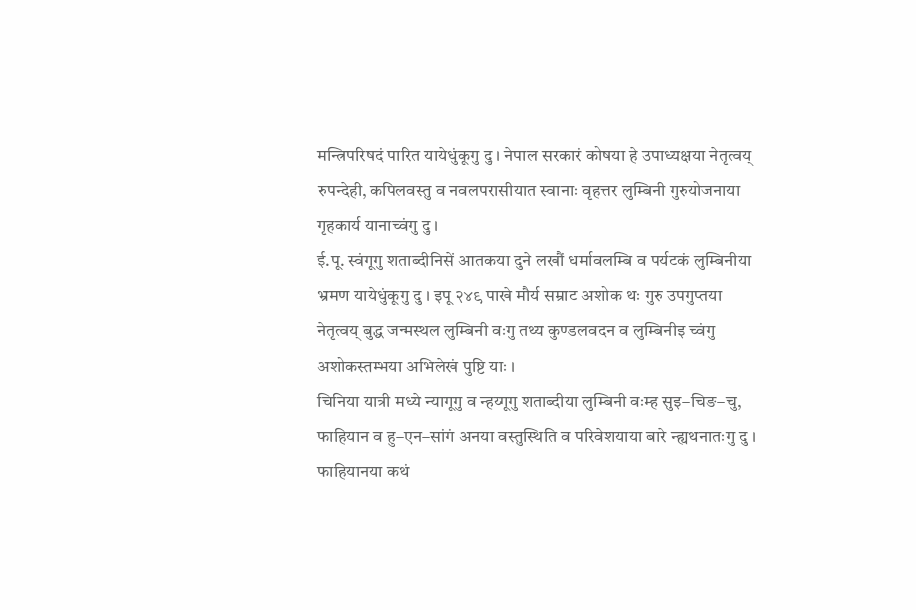मन्त्रिपरिषदं पारित यायेधुंकूगु दु । नेपाल सरकारं कोषया हे उपाध्यक्षया नेतृत्वय् रुपन्देही, कपिलवस्तु व नवलपरासीयात स्वानाः वृहत्तर लुम्बिनी गुरुयोजनाया गृहकार्य यानाच्वंगु दु ।
ई.पू. स्वंगूगु शताब्दीनिसें आतकया दुने लखौं धर्मावलम्बि व पर्यटकं लुम्बिनीया भ्रमण यायेधुंकूगु दु । इपू २४९ पाखे मौर्य सम्राट अशोक थः गुरु उपगुप्तया नेतृत्वय् बुद्ध जन्मस्थल लुम्बिनी वःगु तथ्य कुण्डलवदन व लुम्बिनीइ च्वंगु अशोकस्तम्भया अभिलेखं पुष्टि याः ।
चिनिया यात्री मध्ये न्यागूगु व न्हय्गूगु शताब्दीया लुम्बिनी वःम्ह सुइ–चिङ–चु, फाहियान व हु–एन–सांगं अनया वस्तुस्थिति व परिवेशयाया बारे न्ह्यथनातःगु दु ।
फाहियानया कथं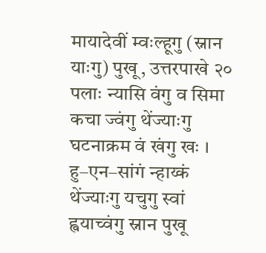मायादेवीं म्वःल्हूगु (स्नान याःगु) पुखू, उत्तरपाखे २० पलाः न्यासि वंगु व सिमा कचा ज्वंगु थेंज्याःगु घटनाक्रम वं खंगु खः । हु–एन–सांगं न्हाय्कं थेंज्याःगु यचुगु स्वां ह्वयाच्वंगु स्नान पुखू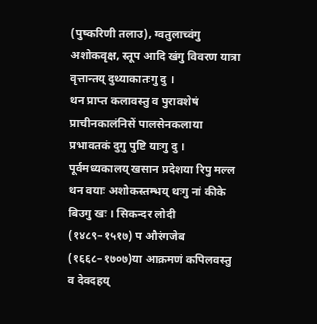(पुष्करिणी तलाउ), ग्वतुलाच्वंगु अशोकवृक्ष, स्तूप आदि खंगु विवरण यात्रा वृत्तान्तय् दुथ्याकातःगु दु ।
थन प्राप्त कलावस्तु व पुरावशेषं प्राचीनकालंनिसें पालसेनकलाया प्रभावतकं दुगु पुष्टि याःगु दु । पूर्वमध्यकालय् खसान प्रदेशया रिपु मल्ल थन वयाः अशोकस्तम्भय् थःगु नां कीके बिउगु खः । सिकन्दर लोदी (१४८९–१५१७) प औरंगजेब (१६६८–१७०७)या आक्रमणं कपिलवस्तु व देवदहय्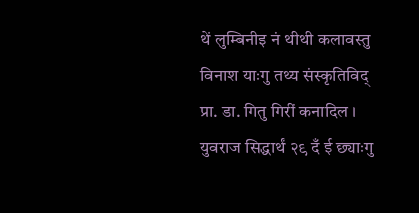थें लुम्बिनीइ नं थीथी कलावस्तु विनाश याःगु तथ्य संस्कृतिविद् प्रा. डा. गितु गिरीं कनादिल ।
युवराज सिद्धार्थं २९ दँ ई छ्याःगु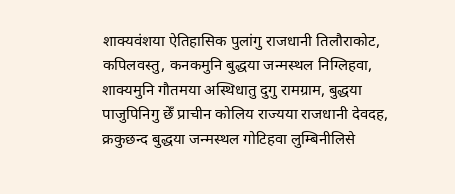शाक्यवंशया ऐतिहासिक पुलांगु राजधानी तिलौराकोट, कपिलवस्तु, कनकमुनि बुद्धया जन्मस्थल निग्लिहवा, शाक्यमुनि गौतमया अस्थिधातु दुगु रामग्राम, बुद्धया पाजुपिनिगु छेँ प्राचीन कोलिय राज्यया राजधानी देवदह, क्रकुछन्द बुद्धया जन्मस्थल गोटिहवा लुम्बिनीलिसे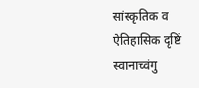सांस्कृतिक व ऐतिहासिक दृष्टिं स्वानाच्वंगु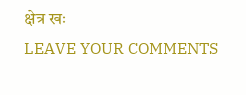क्षेत्र खः
LEAVE YOUR COMMENTS